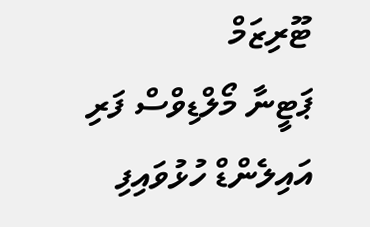ޓޫރިޒަމް
ޕަޓީނާ މޯލްޑިވްސް ފަރި އައިލެންޑް ހުޅުވައިފި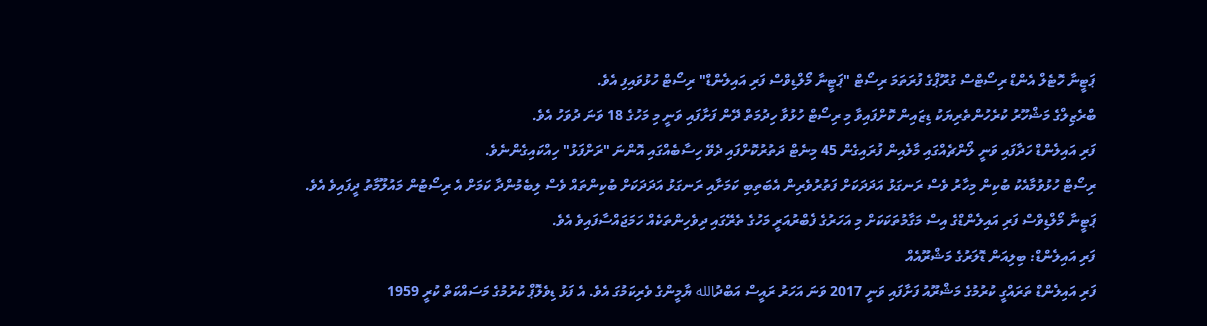ޕަޓީނާ ހޮޓެލް އެންޑް ރިސޯޓްސް ގުރޫޕްގެ ފުރަތަމަ ރިސޯޓް "ޕަޓީނާ މޯލްޑިވްސް ފަރި އައިލެންޑް" ރިސޯޓް ހުޅުވައިފި އެވެ.
ބްރެޒިލްގެ މަޝްހޫރު ކުރެހުންތެރިޔަކު ޑިޒައިން ކޮށްފައިވާ މި ރިސޯޓް ހުޅުވާ ހިދުމަތް ދޭން ފަށާފައި ވަނީ މި މަހުގެ 18 ވަނަ ދުވަހު އެވެ.
ފަރި އައިލެންޑް ހަދާފައި ވަނީ ލޯންޗެއްގައި މާލެއިން ފުރައިގެން 45 މިނެޓް ދަތުރުކޮށްފައި ދެވޭ ހިސާބެއްގައި އޮންނަ "ރަށްފަޅު" ހިއްކައިގެންނެވެ.
ރިސޯޓް ހުޅުވުމާއެކު ބުކިން މިހާރު ވެސް ރަނގަޅު އަދަދަކަށް ފަތުރުވެރިން އެބަތިބި ކަމަށާއި ރަނގަޅު އަދަދަކަށް ބުކިންތައް ވެސް ލިބެމުންދާ ކަމަށް އެ ރިސޯޓުން މައުލޫމާތު ދީފައިވެ އެވެ.
ޕަޓީނާ މޯލްޑިވްސް ފަރި އައިލެންޑްގެ އިސް މަގާމުތަކަކަށް މި އަހަރުގެ ފެބްރުއަރީ މަހުގެ ތެރޭގައި ދިވެހިންތަކެއް ހަމަޖައްސާފައިވެ އެވެ.
ފަރި އައިލެންޑް: ބިލިއަން ޑޮލަރުގެ މަޝްރޫއެއް
ފަރި އައިލެންޑް ތަރައްގީ ކުރުމުގެ މަޝްރޫއު ފަށާފައި ވަނީ 2017 ވަނަ އަހަރު ރައީސް އަބްދުالله ޔާމީންގެ ވެރިކަމުގަ އެވެ. އެ ފަޅު ޑިވެލޮޕް ކުރުމުގެ މަސައްކަތް ކުރީ 1959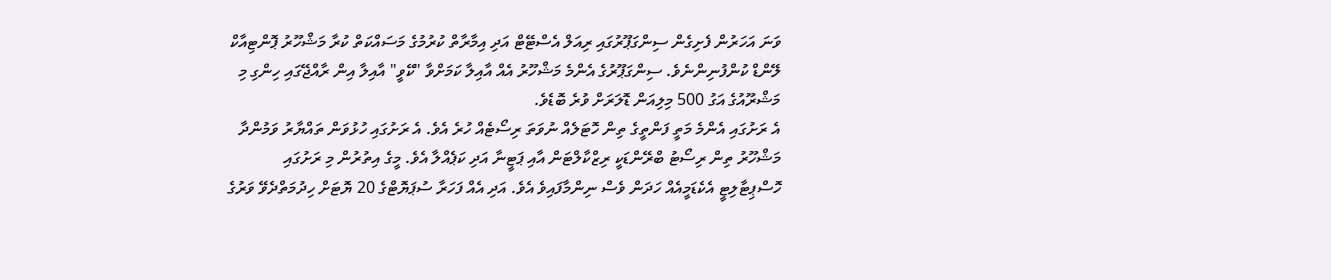ވަނަ އަހަރުން ފެށިގެން ސިންގަޕޫރުގައި ރިއަލް އެސްޓޭޓް އަދި އިމާރާތް ކުރުމުގެ މަސައްކަތް ކުރާ މަޝްހޫރު ޕޮންޓިއާކް ލޭންޑް ކުންފުނިންނެވެ. ސިންގަޕޫރުގެ އެންމެ މަޝްހޫރު އެއް އާއިލާ ކަމަށްވާ "ކޭވީ" އާއިލާ އިން ރާއްޖޭގައި ހިންގި މި މަޝްރޫއުގެ އަގު 500 މިލިއަން ޑޮލަރަށް ވުރެ ބޮޑެވެ.
އެ ރަށުގައި އެންމެ މަތީ ފަންތީގެ ތިން ހޮޓަލެއް ނުވަތަ ރިސޯޓެއް ހުރެ އެވެ. އެ ރަށުގައި ހުޅުވަން ތައްޔާރު ވަމުންދާ މަޝްހޫރު ތިން ރިސޯޓު ބްރޭންޑަކީ ރިޒްކާލްޓަން އާއި ޕަޓީނާ އަދި ކަޕެއްލާ އެވެ. މީގެ އިތުރުން މި ރަށުގައި ހޮސްޕިޓާލިޓީ އެކެޑަމީއެއް ހަދަން ވެސް ނިންމާފައިވެ އެވެ. އަދި އެއް ފަހަރާ ސުޕަޔޮޓްގެ 20 ޔޮޓަށް ހިދުމަތްދެވޭ ވަރުގެ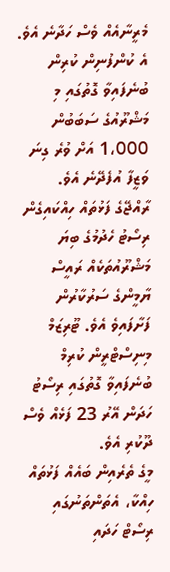މެރީނާއެއް ވެސް ހަދާނެ އެވެ.
އެ ކުންފުނިން ކުރިން ބުނެފައިވާ ގޮތުގައި މި މަޝްރޫއުގެ ސަބަބުން 1،000 އަށް ވުރެ ގިނަ ވަޒީފާ އުފެދޭނެ އެވެ.
ރާއްޖޭގެ ފަޅުތައް ހިއްކައިގެން ރިސޯޓު ހެދުމުގެ ބިޔަ މަޝްރޫއުތަކެއް ރައީސް ޔާމީންގެ ސަރުކާރުން ފަށާފައިވެ އެވެ. ޓޫރިޒަމް މިނިސްޓްރީން ކުރިމް ބުނެފައިވާ ގޮތުގައި ރިސޯޓު ހަދަން އޭރު 23 ފަޅެއް ވެސް ދޫކުރި އެވެ.
މީގެ ތެރެއިން ބައެއް ފަޅުތައް ހިއްކާ، އެތަންތަނުގައި ރިސޯޓް ހަދައި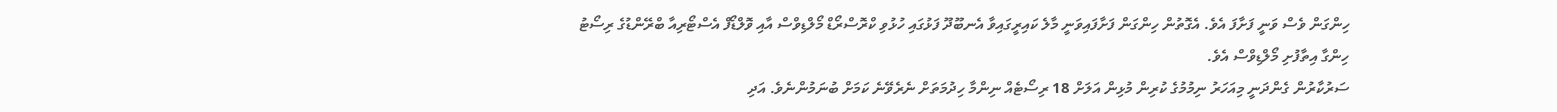ހިންގަން ވެސް ވަނީ ފަށާފަ އެވެ. އެގޮތުން ހިންގަން ފަށާފައިވަނީ މާލެ ކައިރީގައިވާ އެނބޫދޫ ފަޅުގައި ހުޅުވި ކްރޮސްރޯޑް މޯލްޑިވްސް އާއި ވޮލްޑޯފް އެސްޓޯރިއާ ބްރޭންޑުގެ ރިސޯޓު ހިންގާ އިތާފުށި މޯލްޑިވްސް އެވެ.
ސަރުކާރުން ގެންދަނީ މިއަހަރު ނިމުމުގެ ކުރިން މުޅިން އަލަށް 18 ރިސޯޓެއް ނިންމާ ހިދުމަތަށް ނެރެވޭނެ ކަމަށް ބުނަމުންނެވެ. އަދި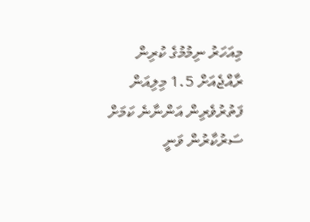މިއަހަރު ނިމުމުގެ ކުރިން ރާއްޖެއަށް 1.5 މިލިއަން ފަތުރުވެރިން އަންނާނެ ކަމަށް ސަރުކާރުން ވަނީ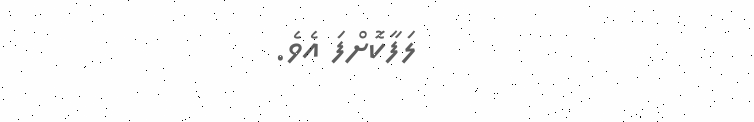ލަފާކޮށްފަ އެވެ.